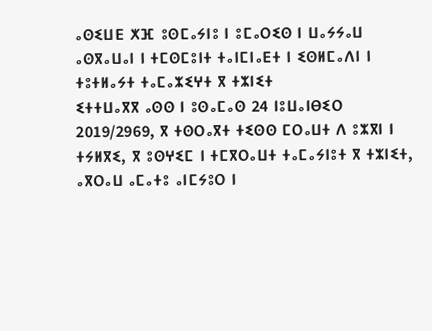ⴰⵙⵉⵡⴹ ⵅⴼ ⵓⵙⵎⴰⵢⵏⵓ ⵏ ⵓⵎⴰⵔⵉⵙ ⵏ ⵡⴰⵢⵢⴰⵡ ⴰⵙⴳⴰⵡⴰⵏ ⵏ ⵜⵎⵙⵎⵓⵏⵜ ⵜⴰⵏⵎⵏⴰⴹⵜ ⵏ ⵉⵙⵍⵎⴰⴷⵏ ⵏ ⵜⵓⵜⵍⴰⵢⵜ ⵜⴰⵎⴰⵣⵉⵖⵜ ⴳ ⵜⵣⵏⵉⵜ
ⵉⵜⵜⵡⴰⴳⴳ ⴰⵙⵙ ⵏ ⵓⵙⴰⵎⴰⵙ 24 ⵏⵓⵡⴰⵏⴱⵉⵔ 2019/2969, ⴳ ⵜⵙⵔⴰⴳⵜ ⵜⵉⵙⵙ ⵎⵔⴰⵡⵜ ⴷ ⵓⵣⴳⵏ ⵏ ⵜⵢⵍⴳⵉ, ⴳ ⵓⵙⵖⵉⵎ ⵏ ⵜⵎⴳⵔⴰⵡⵜ ⵜⴰⵎⴰⵢⵏⵓⵜ ⴳ ⵜⵣⵏⵉⵜ, ⴰⴳⵔⴰⵡ ⴰⵎⴰⵜⵓ ⴰⵏⵎⵢⵓⵔ ⵏ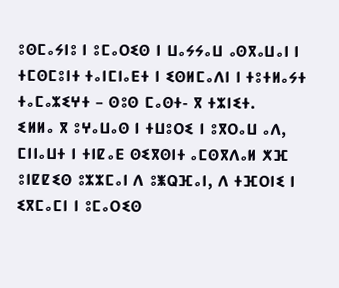ⵓⵙⵎⴰⵢⵏⵓ ⵏ ⵓⵎⴰⵔⵉⵙ ⵏ ⵡⴰⵢⵢⴰⵡ ⴰⵙⴳⴰⵡⴰⵏ ⵏ ⵜⵎⵙⵎⵓⵏⵜ ⵜⴰⵏⵎⵏⴰⴹⵜ ⵏ ⵉⵙⵍⵎⴰⴷⵏ ⵏ ⵜⵓⵜⵍⴰⵢⵜ ⵜⴰⵎⴰⵣⵉⵖⵜ – ⵙⵓⵙ ⵎⴰⵙⵜ- ⴳ ⵜⵣⵏⵉⵜ.
ⵉⵍⵍⴰ ⴳ ⵓⵖⴰⵡⴰⵙ ⵏ ⵜⵡⵓⵔⵉ ⵏ ⵓⴳⵔⴰⵡ ⴰⴷ, ⵎⵏⵏⴰⵡⵜ ⵏ ⵜⵏⵇⴰⴹ ⵙⵉⴳⵙⵏⵜ ⴰⵎⵙⴳⴷⴰⵍ ⵅⴼ ⵓⵏⵇⵇⵉⵙ ⵓⵣⵣⵎⴰⵏ ⴷ ⵓⵥⵕⴼⴰⵏ, ⴷ ⵜⴼⵔⵏⵉ ⵏ ⵉⴳⵎⴰⵎⵏ ⵏ ⵓⵎⴰⵔⵉⵙ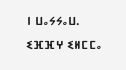ⵏ ⵡⴰⵢⵢⴰⵡ.
ⵉⴼⴼⵖ ⵉⵍⵎⵎⴰ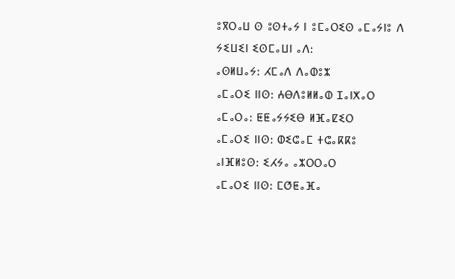ⵓⴳⵔⴰⵡ ⵙ ⵓⵙⵜⴰⵢ ⵏ ⵓⵎⴰⵔⵉⵙ ⴰⵎⴰⵢⵏⵓ ⴷ ⵢⵉⵡⵉⵏ ⵉⵙⵎⴰⵡⵏ ⴰⴷ:
ⴰⵙⵍⵡⴰⵢ: ⵃⵎⴰⴷ ⴷⴰⵀⵓⵣ
ⴰⵎⴰⵔⵉ ⵏⵏⵙ: ⵄⴱⴷⵓⵍⵍⴰⵀ ⵊⴰⵏⵅⴰⵔ
ⴰⵎⴰⵔⴰ: ⵟⵟⴰⵢⵢⵉⴱ ⵍⴼⴰⵇⵉⵔ
ⴰⵎⴰⵔⵉ ⵏⵏⵙ: ⵀⵉⵛⴰⵎ ⵜⵛⴰⴽⴽⵓ
ⴰⵏⴼⵍⵓⵙ: ⵉⵃⵢⴰ ⴰⵣⵔⵔⴰⵔ
ⴰⵎⴰⵔⵉ ⵏⵏⵙ: ⵎⵚⵟⴰⴼⴰ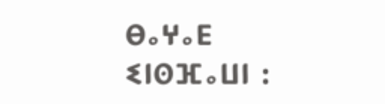ⴱⴰⵖⴰⴹ
ⵉⵏⵙⴼⴰⵡⵏ :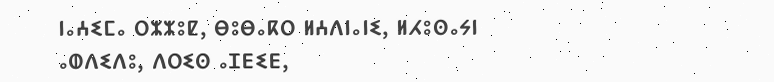ⵏⴰⵄⵉⵎⴰ ⵔⵣⵣⵓⵇ, ⴱⵓⴱⴰⴽⵔ ⵍⵄⴷⵏⴰⵏⵉ, ⵍⵃⵓⵙⴰⵢⵏ ⴰⵀⴷⵉⴷⵓ, ⴷⵔⵉⵙ ⴰⵊⴹⵉⴹ,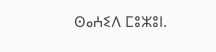ⵙⴰⵄⵉⴷ ⵎⵓⵣⵓⵏ.